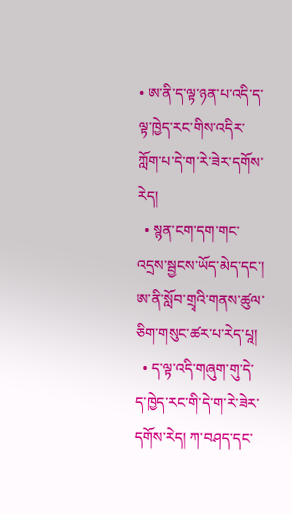• ཨ་ནི་ད་ལྟ་ཉན་པ་འདི་ད་ལྟ་ཁྱེད་རང་གིས་འདིར་ཀློག་པ་དེ་ག་རེ་ཟེར་དགོས་རེད།
  • སྙན་ངག་དག་གང་འདྲས་སྦྱངས་ཡོད་མེད་དང་། ཨ་ནི་སློབ་གྲྭའི་གནས་ཚུལ་ཅིག་གསུང་ཚར་པ་རེད་པཱ།
  • ད་ལྟ་འདི་གཞུག་གུ་དེ་ད་ཁྱེད་རང་གི་དེ་ག་རེ་ཟེར་དགོས་རེད། ཀ་བཤད་དང་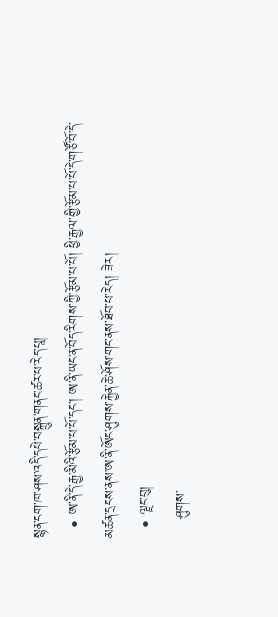སྙན་ངག་ཁ་ཤས་འདི་དཔེ་བསྐྲུན་གནང་ཚར་པ་རེད་པཱ།
  • ཨ་ནི་དེ་རྒྱ་མིའི་རྩོམ་པ་པོ་དང་། ཨ་ནི་ཡང་ན་བོད་རིགས་ཀྱི་རྩོམ་པ་པོ། ཕྱི་རྒྱལ་གྱི་རྩོམ་པ་པོ་དེ་གཙོ་བོ་དེ་མཚན་དྲངས་ནས་ཨ་ནི་ཨོང་ཤུགས་རྐྱེན་ཆེ་ཤོས་གང་ནས་ཐོབ་པ་རེད། ཟེར།
  • ལྗང་བུ།
    ཤུགས་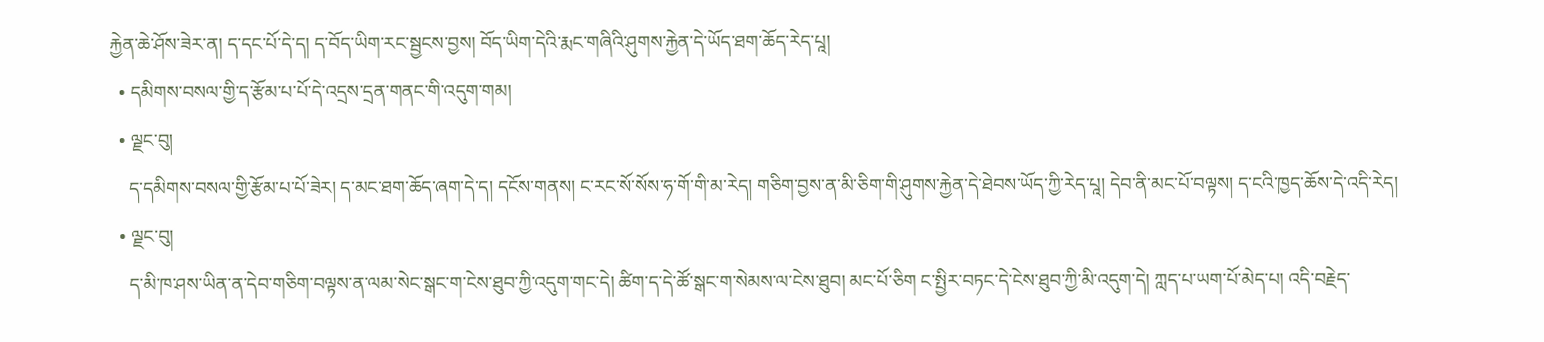རྐྱེན་ཆེ་ཤོས་ཟེར་ན། ད་དང་པོ་དེ་ད། ད་བོད་ཡིག་རང་སྦྱངས་བྱས། བོད་ཡིག་དེའི་རྨང་གཞིའི་ཤུགས་རྐྱེན་དེ་ཡོད་ཐག་ཆོད་རེད་པཱ།
  • དམིགས་བསལ་གྱི་ད་རྩོམ་པ་པོ་དེ་འདྲས་དྲན་གནང་གི་འདུག་གམ།
  • ལྗང་བུ།
    ད་དམིགས་བསལ་གྱི་རྩོམ་པ་པོ་ཟེར། ད་མང་ཐག་ཆོད་ཞག་དེ་ད། དངོས་གནས། ང་རང་སོ་སོས་ཧ་གོ་གི་མ་རེད། གཅིག་བྱས་ན་མི་ཅིག་གི་ཤུགས་རྐྱེན་དེ་ཐེབས་ཡོད་ཀྱི་རེད་པཱ། དེབ་ནི་མང་པོ་བལྟས། ད་ངའི་ཁྱད་ཆོས་དེ་འདི་རེད།
  • ལྗང་བུ།
    ད་མི་ཁ་ཤས་ཡིན་ན་དེབ་གཅིག་བལྟས་ན་ལམ་སེང་སྒང་ག་ངེས་ཐུབ་ཀྱི་འདུག་གང་དེ། ཚིག་ད་དེ་ཚོ་སྒང་ག་སེམས་ལ་ངེས་ཐུབ། མང་པོ་ཅིག ང་སྤྱིར་བཏང་དེ་ངེས་ཐུབ་ཀྱི་མི་འདུག་དེ། ཀླད་པ་ཡག་པོ་མེད་པ། འདི་བརྗེད་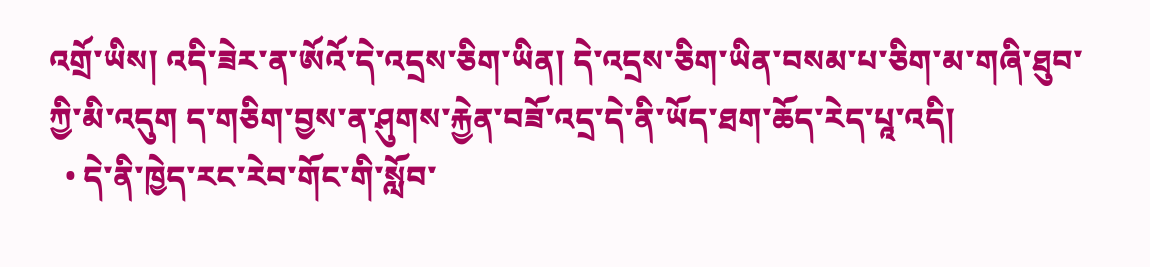འགྲོ་ཡིས། འདི་ཟེར་ན་ཨོའོ་དེ་འདྲས་ཅིག་ཡིན། དེ་འདྲས་ཅིག་ཡིན་བསམ་པ་ཅིག་མ་གཞི་ཐུབ་ཀྱི་མི་འདུག ད་གཅིག་བྱས་ན་ཤུགས་རྐྱེན་བཟོ་འདྲ་དེ་ནི་ཡོད་ཐག་ཆོད་རེད་པཱ་འདི།
  • དེ་ནི་ཁྱེད་རང་རེབ་གོང་གི་སློབ་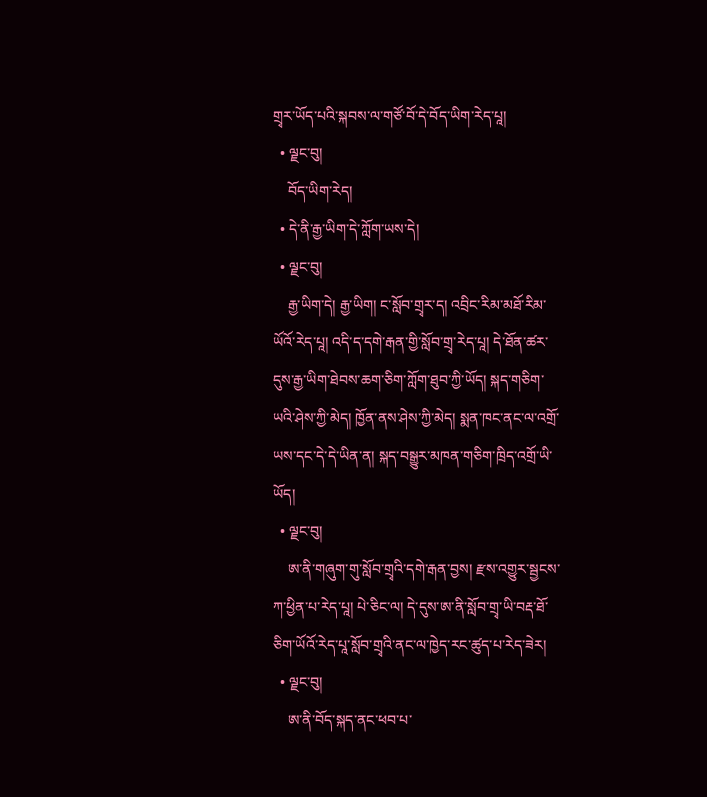གྲྭར་ཡོད་པའི་སྐབས་ལ་གཙོ་བོ་དེ་བོད་ཡིག་རེད་པཱ།
  • ལྗང་བུ།
    བོད་ཡིག་རེད།
  • དེ་ནི་རྒྱ་ཡིག་དེ་ཀློག་ཡས་དེ།
  • ལྗང་བུ།
    རྒྱ་ཡིག་དེ། རྒྱ་ཡིག། ང་སློབ་གྲྭར་ད། འབྲིང་རིམ་མཐོ་རིམ་ཡོའོ་རེད་པཱ། འདི་ད་དགེ་རྒན་གྱི་སློབ་གྲྭ་རེད་པཱ། དེ་ཐོན་ཚར་དུས་རྒྱ་ཡིག་ཐེབས་ཆག་ཅིག་ཀློག་ཐུབ་ཀྱི་ཡོད། སྐད་གཅིག་ཡའི་ཤེས་ཀྱི་མེད། ཁྱོན་ནས་ཤེས་ཀྱི་མེད། སྨན་ཁང་ནང་ལ་འགྲོ་ཡས་དང་དེ་དེ་ཡིན་ན། སྐད་བསྒྱུར་མཁན་གཅིག་ཁྲིད་འགྲོ་ཡི་ཡོད།
  • ལྗང་བུ།
    ཨ་ནི་གཞུག་གུ་སློབ་གྲྭའི་དགེ་རྒན་བྱས། རྫས་འགྱུར་སྦྱངས་ཀ་ཕྱིན་པ་རེད་པཱ། པེ་ཅིང་ལ། དེ་དུས་ཨ་ནི་སློབ་གྲྭ་ཡི་བརྡ་ཐོ་ཅིག་ཡོའོ་རེད་པཱ་སློབ་གྲྭའི་ནང་ལ་ཁྱེད་རང་ཚུད་པ་རེད་ཟེར།
  • ལྗང་བུ།
    ཨ་ནི་བོད་སྐད་ནང་ཕབ་པ་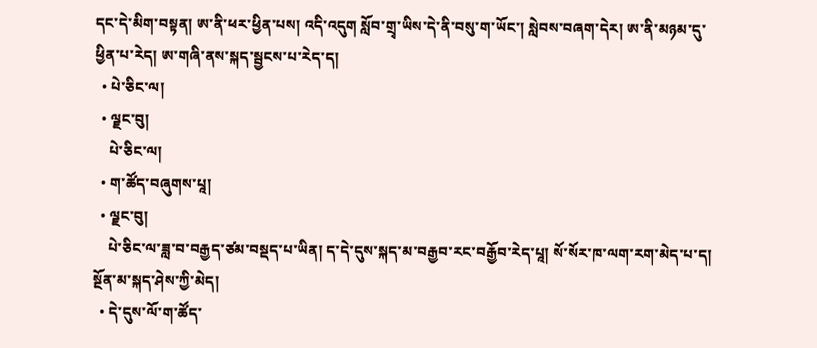དང་དེ་མིག་བསྟན། ཨ་ནི་ཕར་ཕྱིན་པས། འདི་འདུག སློབ་གྲྭ་ཡིས་དེ་ནི་བསུ་ག་ཡོང་། སླེབས་བཞག་དེར། ཨ་ནི་མཉམ་དུ་ཕྱིན་པ་རེད། ཨ་གཞི་ནས་སྐད་སྦྱངས་པ་རེད་ད།
  • པེ་ཅིང་ལ།
  • ལྗང་བུ།
    པེ་ཅིང་ལ།
  • ག་ཚོད་བཞུགས་པཱ།
  • ལྗང་བུ།
    པེ་ཅིང་ལ་ཟླ་བ་བརྒྱད་ཙམ་བསྡད་པ་ཡིན། ད་དེ་དུས་སྐད་མ་བརྒྱབ་རང་བརྒྱོབ་རེད་པཱ། སོ་སོར་ཁ་ལག་རག་མེད་པ་ད། སྔོན་མ་སྐད་ཤེས་ཀྱི་མེད།
  • དེ་དུས་ལོ་ག་ཚོད་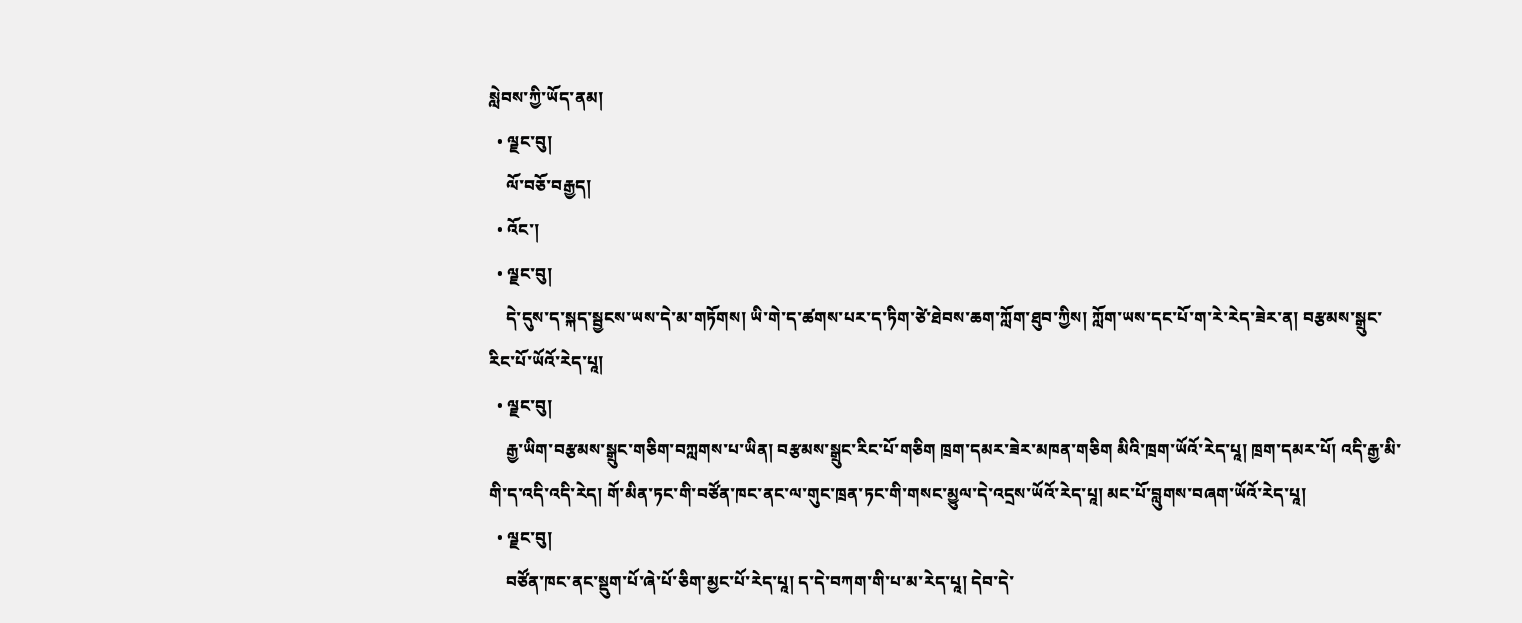སླེབས་ཀྱི་ཡོད་ནམ།
  • ལྗང་བུ།
    ལོ་བཅོ་བརྒྱད།
  • འོང་།
  • ལྗང་བུ།
    དེ་དུས་ད་སྐད་སྦྱངས་ཡས་དེ་མ་གཏོགས། ཡི་གེ་ད་ཚགས་པར་ད་ཏིག་ཙེ་ཐེབས་ཆག་ཀློག་ཐུབ་ཀྱིས། ཀློག་ཡས་དང་པོ་ག་རེ་རེད་ཟེར་ན། བརྩམས་སྒྲུང་རིང་པོ་ཡོའོ་རེད་པཱ།
  • ལྗང་བུ།
    རྒྱ་ཡིག་བརྩམས་སྒྲུང་གཅིག་བཀླགས་པ་ཡིན། བརྩམས་སྒྲུང་རིང་པོ་གཅིག ཁྲག་དམར་ཟེར་མཁན་གཅིག མིའི་ཁྲག་ཡོའོ་རེད་པཱ། ཁྲག་དམར་པོ། འདི་རྒྱ་མི་གི་ད་འདི་འདི་རེད། གོ་མིན་ཏང་གི་བཙོན་ཁང་ནང་ལ་གུང་ཁྲན་ཏང་གི་གསང་མྱུལ་དེ་འདྲས་ཡོའོ་རེད་པཱ། མང་པོ་བླུགས་བཞག་ཡོའོ་རེད་པཱ།
  • ལྗང་བུ།
    བཙོན་ཁང་ནང་སྡུག་པོ་ཞེ་པོ་ཅིག་མྱང་པོ་རེད་པཱ། ད་དེ་བཀག་གི་པ་མ་རེད་པཱ། དེབ་དེ་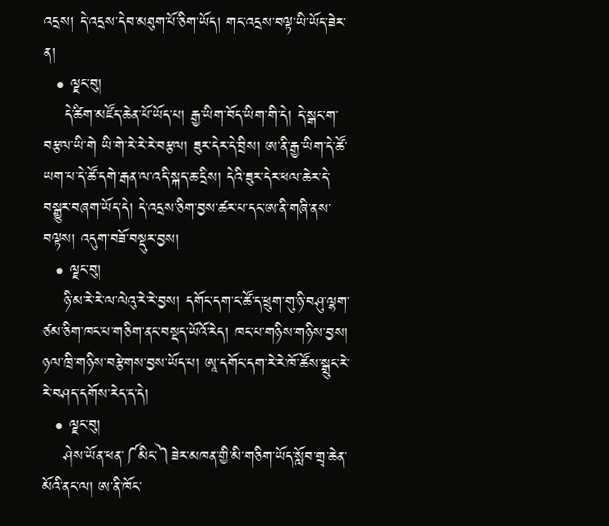འདྲས། དེ་འདྲས་དེབ་མཐུག་པོ་ཅིག་ཡོད། གང་འདྲས་བལྟ་ཡི་ཡོད་ཟེར་ན།
  • ལྗང་བུ།
    དེ་ཚིག་མཛོད་ཆེན་པོ་ཡོད་པ། རྒྱ་ཡིག་བོད་ཡིག་གི་དེ། དེ་སྒང་ག་བརྩལ་ཡི་གེ ཡི་གེ་རེ་རེ་རེ་བརྩལ། ཟུར་དེར་དེ་བྲིས། ཨ་ནི་རྒྱ་ཡིག་དེ་ཚོ་ཡག་པ་དེ་ཚོ་དགེ་རྒན་ལ་འདི་སྐད་ཆ་དྲིས། དེའི་ཟུར་དེར་ཕལ་ཆེར་དེ་བསྒྱུར་བཞག་ཡོད་དེ། དེ་འདྲས་ཅིག་བྱས་ཚར་པ་དང་ཨ་ནི་གཞི་ནས་བལྟས། འདུག་བཟོ་བསྡུར་བྱས།
  • ལྗང་བུ།
    ཉི་མ་རེ་རེ་ལ་ལེའུ་རེ་རེ་བྱས། དགོང་དག་ང་ཚོ་ད་ཕྲུག་གུ་ཉི་བཤུ་ལྷག་ཙམ་ཅིག་ཁང་པ་གཅིག་ནང་བསྡད་ཡོའོ་རེད། ཁང་པ་གཉིས་གཉིས་བྱས། ཉལ་ཁྲི་གཉིས་བརྩེགས་བྱས་ཡོད་པ། ཨཱ་དགོང་དག་རེ་རེ་ཁོ་ཚོས་སྒྲུང་རེ་རེ་བཤད་དགོས་རེད་ད་དེ།
  • ལྗང་བུ།
    ཤེས་ཡོན་ཕན་༼མིང་༽ཟེར་མཁན་གྱི་མི་གཅིག་ཡོད་སློབ་གྲྭ་ཆེན་མོའི་ནང་ལ། ཨ་ནི་ཁོང་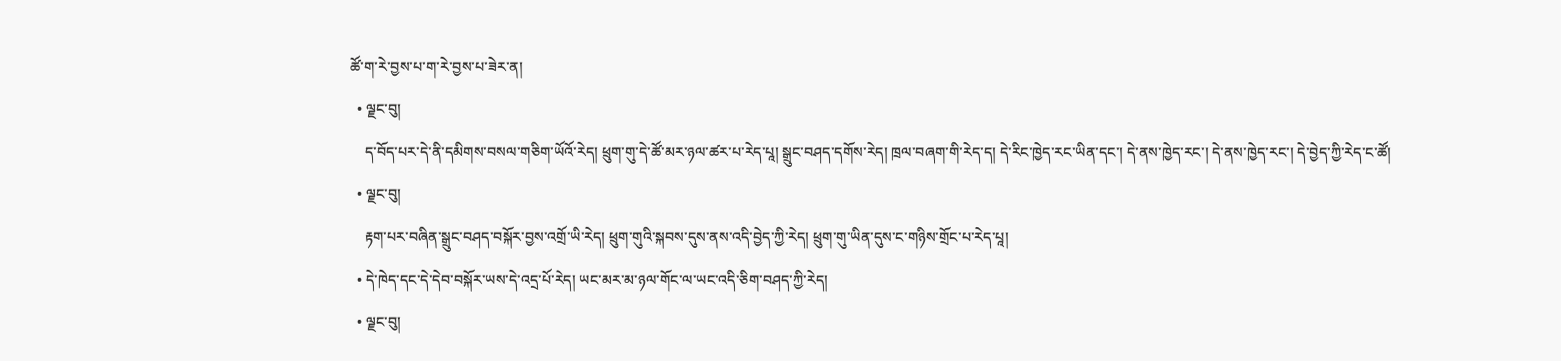ཚོ་ག་རེ་བྱས་པ་ག་རེ་བྱས་པ་ཟེར་ན།
  • ལྗང་བུ།
    ད་བོད་པར་དེ་ནི་དམིགས་བསལ་གཅིག་ཡོའོ་རེད། ཕྲུག་གུ་དེ་ཚོ་མར་ཉལ་ཚར་པ་རེད་པཱ། སྒྲུང་བཤད་དགོས་རེད། ཁྲལ་བཞག་གི་རེད་ད། དེ་རིང་ཁྱེད་རང་ཡིན་དང་། དེ་ནས་ཁྱེད་རང་། དེ་ནས་ཁྱེད་རང་། དེ་བྱེད་ཀྱི་རེད་ང་ཚོ།
  • ལྗང་བུ།
    རྟག་པར་བཞིན་སྒྲུང་བཤད་བསྐོར་བྱས་འགྲོ་ཡི་རེད། ཕྲུག་གུའི་སྐབས་དུས་ནས་འདི་བྱེད་ཀྱི་རེད། ཕྲུག་གུ་ཡིན་དུས་ང་གཉིས་གྲོང་པ་རེད་པཱ།
  • དེ་ཁེད་དང་དེ་དེབ་བསྐོར་ཡས་དེ་འདྲ་པོ་རེད། ཡང་མར་མ་ཉལ་གོང་ལ་ཡང་འདི་ཅིག་བཤད་ཀྱི་རེད།
  • ལྗང་བུ།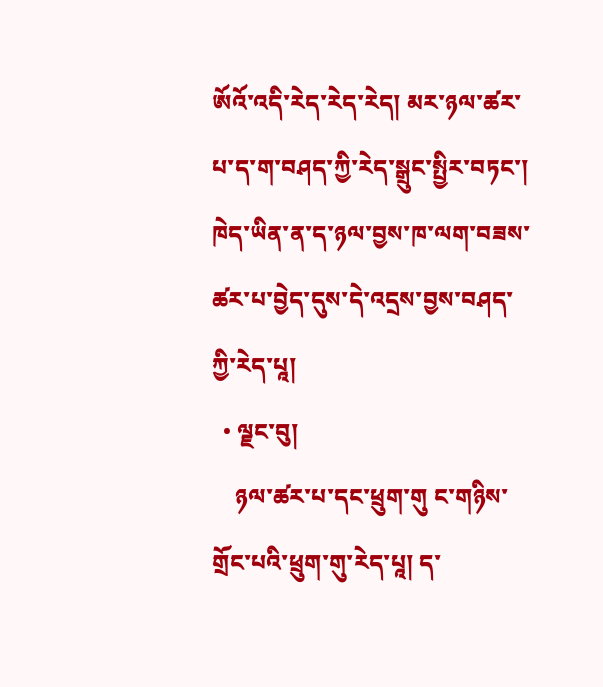ཨོའོ་འདི་རེད་རེད་རེད། མར་ཉལ་ཚར་པ་ད་ག་བཤད་ཀྱི་རེད་སྒྲུང་སྤྱིར་བཏང་། ཁེད་ཡིན་ན་ད་ཉལ་བྱས་ཁ་ལག་བཟས་ཚར་པ་བྱེད་དུས་དེ་འདྲས་བྱས་བཤད་ཀྱི་རེད་པཱ།
  • ལྗང་བུ།
    ཉལ་ཚར་པ་དང་ཕྲུག་གུ ང་གཉིས་གྲོང་པའི་ཕྲུག་གུ་རེད་པཱ། ད་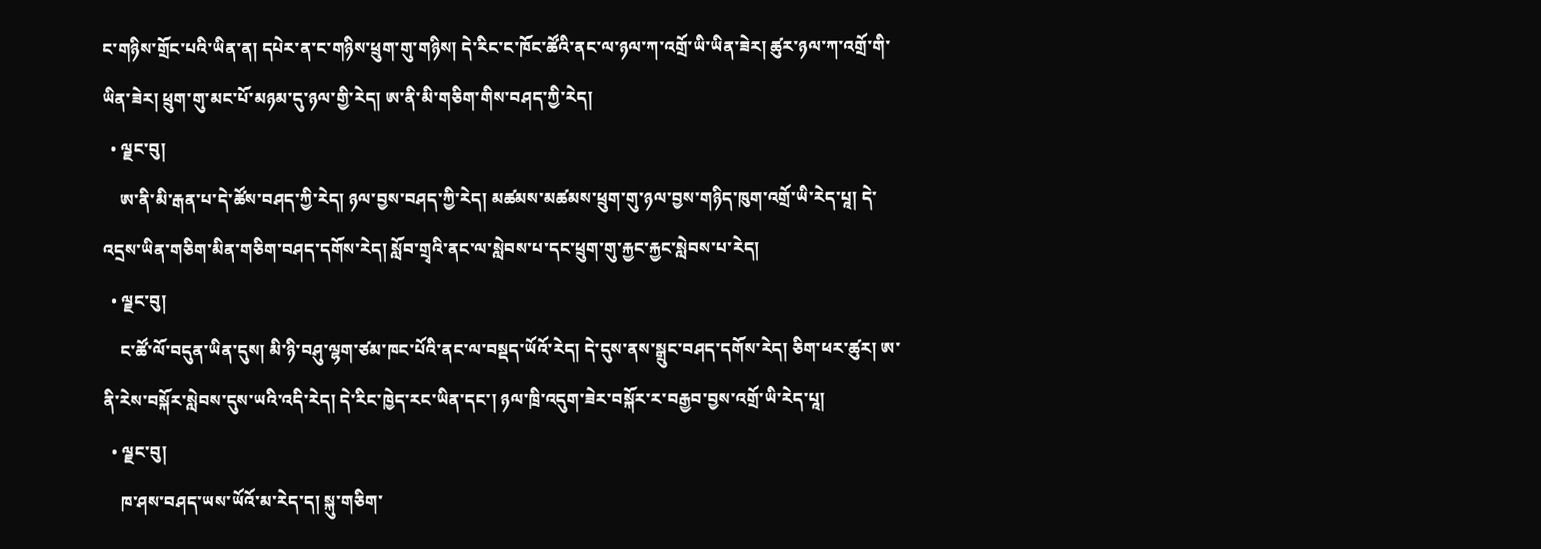ང་གཉིས་གྲོང་པའི་ཡིན་ན། དཔེར་ན་ང་གཉིས་ཕྲུག་གུ་གཉིས། དེ་རིང་ང་ཁོང་ཚོའི་ནང་ལ་ཉལ་ཀ་འགྲོ་ཡི་ཡིན་ཟེར། ཚུར་ཉལ་ཀ་འགྲོ་གི་ཡིན་ཟེར། ཕྲུག་གུ་མང་པོ་མཉམ་དུ་ཉལ་གྱི་རེད། ཨ་ནི་མི་གཅིག་གིས་བཤད་ཀྱི་རེད།
  • ལྗང་བུ།
    ཨ་ནི་མི་རྒན་པ་དེ་ཚོས་བཤད་ཀྱི་རེད། ཉལ་བྱས་བཤད་ཀྱི་རེད། མཚམས་མཚམས་ཕྲུག་གུ་ཉལ་བྱས་གཉིད་ཁུག་འགྲོ་ཡི་རེད་པཱ། དེ་འདྲས་ཡིན་གཅིག་མིན་གཅིག་བཤད་དགོས་རེད། སློབ་གྲྭའི་ནང་ལ་སླེབས་པ་དང་ཕྲུག་གུ་རྐྱང་རྐྱང་སླེབས་པ་རེད།
  • ལྗང་བུ།
    ང་ཚོ་ལོ་བདུན་ཡིན་དུས། མི་ཉི་བཤུ་ལྷག་ཙམ་ཁང་པོའི་ནང་ལ་བསྡད་ཡོའོ་རེད། དེ་དུས་ནས་སྒྲུང་བཤད་དགོས་རེད། ཅིག་ཕར་ཚུར། ཨ་ནི་རེས་བསྐོར་སླེབས་དུས་ཡའི་འདི་རེད། དེ་རིང་ཁྱེད་རང་ཡིན་དང་། ཉལ་ཁྲི་འདུག་ཟེར་བསྐོར་ར་བརྒྱབ་བྱས་འགྲོ་ཡི་རེད་པཱ།
  • ལྗང་བུ།
    ཁ་ཤས་བཤད་ཡས་ཡོའོ་མ་རེད་ད། སྐུ་གཅིག་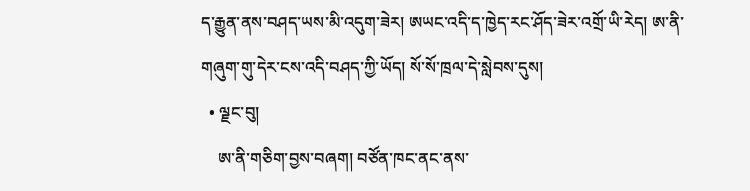ད་རྒྱུན་ནས་བཤད་ཡས་མི་འདུག་ཟེར། ཨཡང་འདི་ད་ཁྱེད་རང་ཤོད་ཟེར་འགྲོ་ཡི་རེད། ཨ་ནི་གཞུག་གུ་དེར་ངས་འདི་བཤད་ཀྱི་ཡོད། སོ་སོ་ཁྲལ་དེ་སླེབས་དུས།
  • ལྗང་བུ།
    ཨ་ནི་གཅིག་བྱས་བཞག། བཙོན་ཁང་ནང་ནས་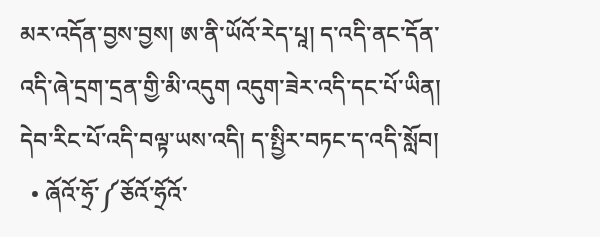མར་འདོན་བྱས་བྱས། ཨ་ནི་ཡོའོ་རེད་པཱ། ད་འདི་ནང་དོན་འདི་ཞེ་དྲག་དྲན་གྱི་མི་འདུག འདུག་ཟེར་འདི་དང་པོ་ཡིན། དེབ་རིང་པོ་འདི་བལྟ་ཡས་འདི། ད་སྤྱིར་བཏང་ད་འདི་སློབ།
  • ཞོའོ་ཧྲོ་༼ཅོའོ་ཧྲོའོ་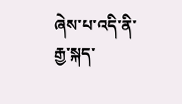ཞེས་པ་འདི་ནི་རྒྱ་སྐད་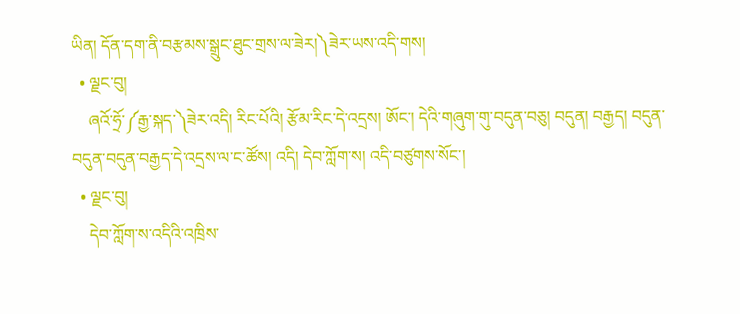ཡིན། དོན་དག་ནི་བརྩམས་སྒྲུང་ཐུང་གྲས་ལ་ཟེར།༽ཟེར་ཡས་འདི་གས།
  • ལྗང་བུ།
    ཞའོ་ཧྲོ་༼རྒྱ་སྐད་༽ཟེར་འདི། རིང་པོའི། རྩོམ་རིང་དེ་འདྲས། ཨོང་། དེའི་གཞུག་གུ་བདུན་བཅུ། བདུན། བརྒྱད། བདུན་བདུན་བདུན་བརྒྱད་དེ་འདྲས་ལ་ང་ཚོས། འདི། དེབ་ཀློག་ས། འདི་བཙུགས་སོང་།
  • ལྗང་བུ།
    དེབ་ཀློག་ས་འདིའི་འཁྲིས་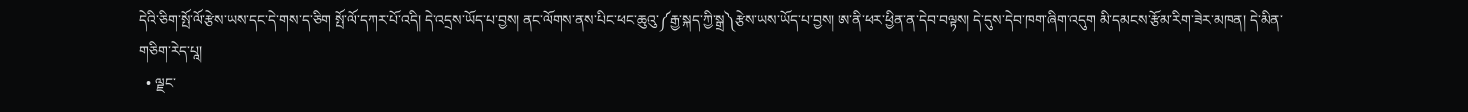དེའི་ཅིག་སྤོ་ལོ་རྩེས་ཡས་དང་དེ་གས་ད་ཅིག སྤོ་ལོ་དཀར་པོ་འདི། དེ་འདྲས་ཡོད་པ་བྱས། ནང་ལོགས་ནས་པིང་ཕང་ཆུའུ་༼རྒྱ་སྐད་ཀྱི་སྒྲ༽རྩེས་ཡས་ཡོད་པ་བྱས། ཨ་ནི་ཕར་ཕྱིན་ན་དེབ་བལྟས། དེ་དུས་དེབ་ཁག་ཞིག་འདུག མི་དམངས་རྩོམ་རིག་ཟེར་མཁན། དེ་མིན་གཅིག་རེད་པཱ།
  • ལྗང་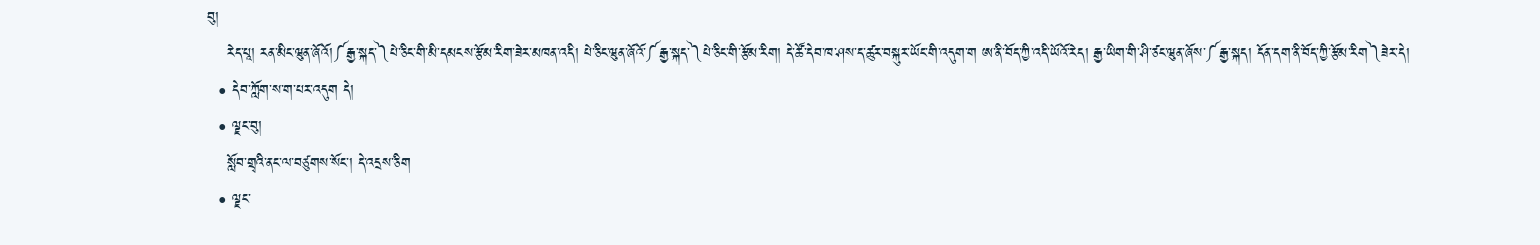བུ།
    རེད་པཱ། རན་མིང་ཝུན་ཞོའོ།༼རྒྱ་སྐད་༽པེ་ཅིང་གི་མི་དམངས་རྩོམ་རིག་ཟེར་མཁན་འདི། པེ་ཅིང་ཝུན་ཞོའོ་༼རྒྱ་སྐད་༽པེ་ཅིང་གི་རྩོམ་རིག། དེ་ཚོ་དེབ་ཁ་ཤས་ད་ཚུར་བསྐུར་ཡོང་གི་འདུག་ག ཨ་ནི་བོད་ཀྱི་འདི་ཡོའོ་རེད། རྒྱ་ཡིག་གི་ཤི་ཙང་ཝུན་ཞོས་༼རྒྱ་སྐད། དོན་དག་ནི་བོད་ཀྱི་རྩོམ་རིག༽ཟེར་དེ།
  • དེབ་ཀློག་ས་ག་པར་འདུག དེ།
  • ལྗང་བུ།
    སློབ་གྲྭའི་ནང་ལ་བཙུགས་སོང་། དེ་འདྲས་ཅིག
  • ལྗང་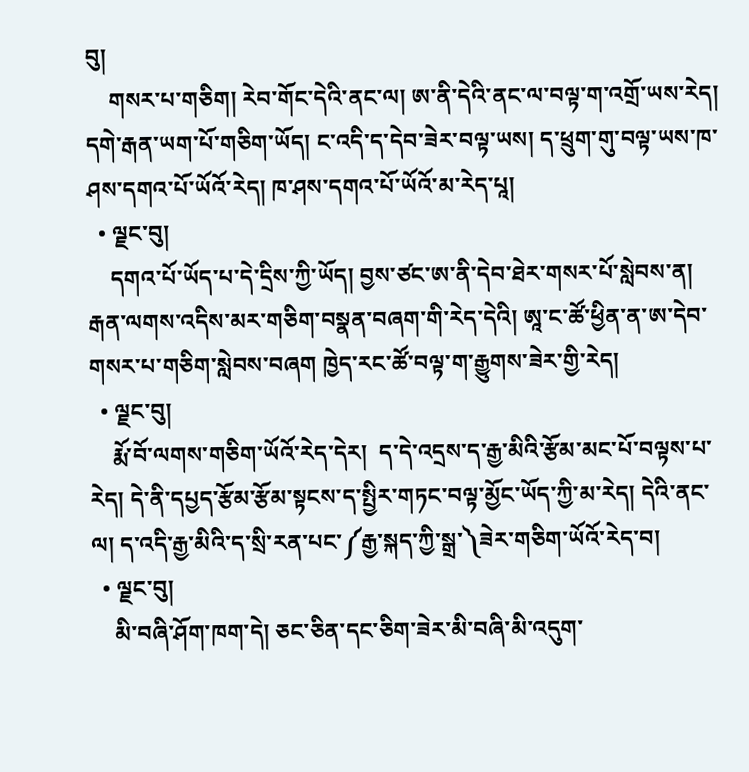བུ།
    གསར་པ་གཅིག། རེབ་གོང་དེའི་ནང་ལ། ཨ་ནི་དེའི་ནང་ལ་བལྟ་ག་འགྲོ་ཡས་རེད། དགེ་རྒན་ཡག་པོ་གཅིག་ཡོད། ང་འདི་ད་དེབ་ཟེར་བལྟ་ཡས། ད་ཕྲུག་གུ་བལྟ་ཡས་ཁ་ཤས་དགའ་པོ་ཡོའོ་རེད། ཁ་ཤས་དགའ་པོ་ཡོའོ་མ་རེད་པཱ།
  • ལྗང་བུ།
    དགའ་པོ་ཡོད་པ་དེ་དྲིས་ཀྱི་ཡོད། བྱས་ཙང་ཨ་ནི་དེབ་ཐེར་གསར་པོ་སླེབས་ན། རྒན་ལགས་འདིས་མར་གཅིག་བསྣན་བཞག་གི་རེད་དེའི། ཨཱ་ང་ཚོ་ཕྱིན་ན་ཨ་དེབ་གསར་པ་གཅིག་སླེབས་བཞག ཁྱེད་རང་ཚོ་བལྟ་ག་རྒྱུགས་ཟེར་གྱི་རེད།
  • ལྗང་བུ།
    རྨོ་བོ་ལགས་གཅིག་ཡོའོ་རེད་དེར།  ད་དེ་འདྲས་ད་རྒྱ་མིའི་རྩོམ་མང་པོ་བལྟས་པ་རེད། དེ་ནི་དཔྱད་རྩོམ་རྩོམ་སྟངས་ད་སྤྱིར་གཏང་བལྟ་མྱོང་ཡོད་ཀྱི་མ་རེད། དེའི་ནང་ལ། ད་འདི་རྒྱ་མིའི་ད་སྲི་རན་པང་༼རྒྱ་སྐད་ཀྱི་སྒྲ་༽ཟེར་གཅིག་ཡོའོ་རེད་བ།
  • ལྗང་བུ།
    མི་བཞི་ཤོག་ཁག་དེ། ཅང་ཅིན་དང་ཅིག་ཟེར་མི་བཞི་མི་འདུག་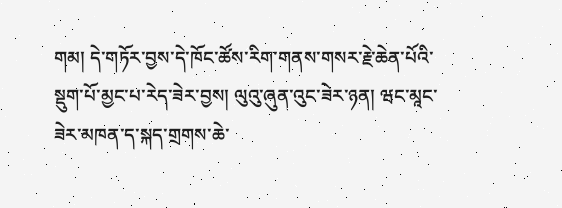གམ། དེ་གཏོར་བྱས་དེ་ཁོང་ཚོས་རིག་གནས་གསར་རྗེ་ཆེན་པོའི་སྡུག་པོ་མྱང་པ་རེད་ཟེར་བྱས། ལུའུ་ཞུན་འུང་ཟེར་ཉན། ཝང་མཱང་ཟེར་མཁན་ད་སྐད་གྲགས་ཆེ་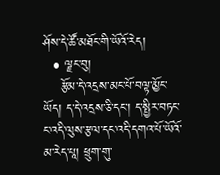ཤོས་དེ་ཚོ་མཐོང་གི་ཡོའོ་རེད།
  • ལྗང་བུ།
    རྩོམ་དེ་འདྲས་མང་པོ་བལྟ་མྱོང་ཡོད། ད་དེ་འདྲས་ཅི་དང་། ད་སྤྱིར་བཏང་ང་འདི་ལུས་རྩལ་དང་འདི་དགའ་པོ་ཡོའོ་མ་རེད་པཱ། ཕྲུག་གུ་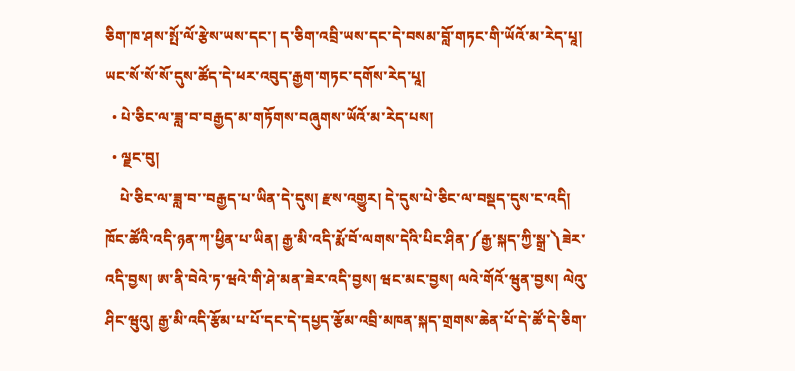ཅིག་ཁ་ཤས་སྤོ་ལོ་རྩེས་ཡས་དང་། ད་ཅིག་འབྲི་ཡས་དང་དེ་བསམ་བློ་གཏང་གི་ཡོའོ་མ་རེད་པཱ། ཡང་སོ་སོ་སོ་དུས་ཚོད་དེ་ཕར་འབུད་རྒྱག་གཏང་དགོས་རེད་པཱ།
  • པེ་ཅིང་ལ་ཟླ་བ་བརྒྱད་མ་གཏོགས་བཞུགས་ཡོའོ་མ་རེད་པས།
  • ལྗང་བུ།
    པེ་ཅིང་ལ་ཟླ་བ་་བརྒྱད་པ་ཡིན་དེ་དུས། རྫས་འགྱུར། དེ་དུས་པེ་ཅིང་ལ་བསྡད་དུས་ང་འདི། ཁོང་ཚོའི་འདི་ཉན་ཀ་ཕྱིན་པ་ཡིན། རྒྱ་མི་འདི་རྨོ་བོ་ལགས་དེའི་པིང་ཤིན་༼རྒྱ་སྐད་ཀྱི་སྒྲ་༽ཟེར་འདི་བྱས། ཨ་ནི་བེའེ་ཏ་ཝའེ་གི་ཤེ་མན་ཟེར་འདི་བྱས། ཝང་མང་བྱས། ལའེ་གོའོ་ཝུན་བྱས། ལེའུ་ཤིང་ཝུའུ། རྒྱ་མི་འདི་རྩོམ་པ་པོ་དང་དེ་དཔྱད་རྩོམ་འབྲི་མཁན་སྐད་གྲགས་ཆེན་པོ་དེ་ཚོ་དེ་ཅིག་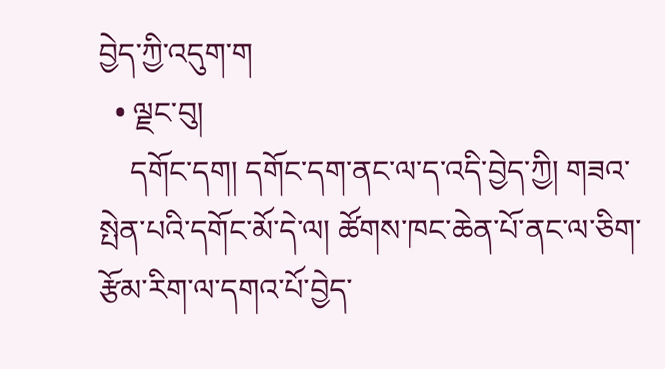བྱེད་ཀྱི་འདུག་ག
  • ལྗང་བུ།
    དགོང་དག། དགོང་དག་ནང་ལ་ད་འདི་བྱེད་ཀྱི། གཟའ་སྤེན་པའི་དགོང་མོ་དེ་ལ། ཚོགས་ཁང་ཆེན་པོ་ནང་ལ་ཅིག་རྩོམ་རིག་ལ་དགའ་པོ་བྱེད་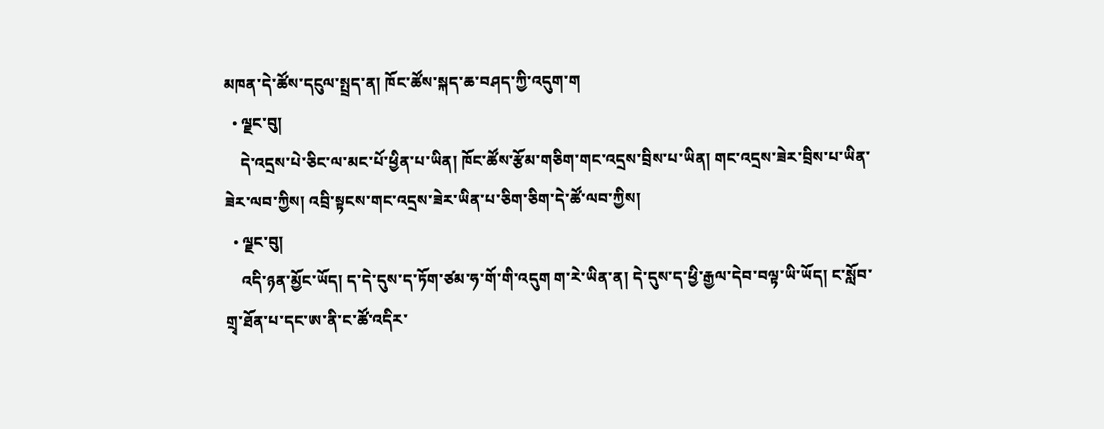མཁན་དེ་ཚོས་དངུལ་སྤྲད་ན། ཁོང་ཚོས་སྐད་ཆ་བཤད་ཀྱི་འདུག་ག
  • ལྗང་བུ།
    དེ་འདྲས་པེ་ཅིང་ལ་མང་པོ་ཕྱིན་པ་ཡིན། ཁོང་ཚོས་རྩོམ་གཅིག་གང་འདྲས་བྲིས་པ་ཡིན། གང་འདྲས་ཟེར་བྲིས་པ་ཡིན་ཟེར་ལབ་ཀྱིས། འབྲི་སྟངས་གང་འདྲས་ཟེར་ཡིན་པ་ཅིག་ཅིག་དེ་ཚོ་ལབ་ཀྱིས།
  • ལྗང་བུ།
    འདི་ཉན་མྱོང་ཡོད། ད་དེ་དུས་ད་ཏོག་ཙམ་ཧ་གོ་གི་འདུག ག་རེ་ཡིན་ན། དེ་དུས་ད་ཕྱི་རྒྱལ་དེབ་བལྟ་ཡི་ཡོད། ང་སློབ་གྲྭ་ཐོན་པ་དང་ཨ་ནི་ང་ཚོ་འདིར་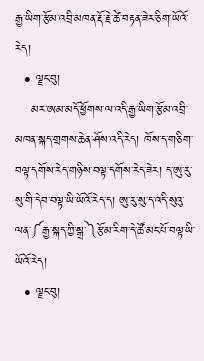རྒྱ་ཡིག་རྩོམ་འབྲི་མཁན་རྡོ་རྗེ་ཚེ་བརྟན་ཟེར་ཅིག་ཡོའོ་རེད།
  • ལྗང་བུ།
    མར་ཨམ་མདོ་ཕྱོགས་ལ་འདི་རྒྱ་ཡིག་རྩོམ་འབྲི་མཁན་སྐད་གྲགས་ཆེན་ཤོས་འདི་རེད། ཁོས་ད་གཅིག་བལྟ་དགོས་རེད་གཉིས་བལྟ་དགོས་རེད་ཟེར། ད་ཨུ་རུ་སུ་གི་དེབ་བལྟ་ཡི་ཡོའོ་རེད་ད། ཨུ་རུ་སུ་ད་འདི་སུའུ་ལན་༼རྒྱ་སྐད་ཀྱི་སྒྲ་༽རྩོམ་རིག་དེ་ཚོ་མང་པོ་བལྟ་ཡི་ཡོའོ་རེད།
  • ལྗང་བུ།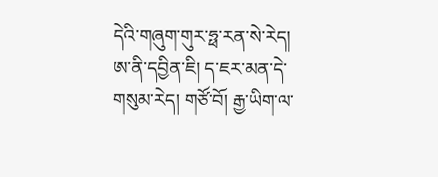དེའི་གཞུག་གུར་ཧྥ་རན་སེ་རེད། ཨ་ནི་དབྱིན་ཇི། ད་ཇར་མན་དེ་གསུམ་རེད། གཙོ་བོ། རྒྱ་ཡིག་ལ་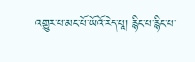འགྱུར་པ་མང་པོ་ཡོའོ་རེད་པཱ། རྙིང་པ་རྙིང་པ་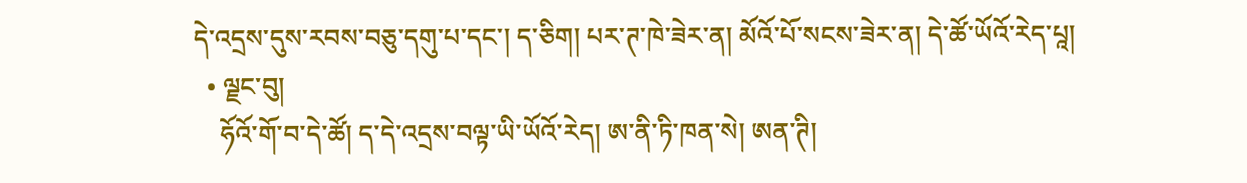དེ་འདྲས་དུས་རབས་བཅུ་དགུ་པ་དང་། ད་ཅིག། པར་ཊ་ཁེ་ཟེར་ན། མོའོ་པོ་སངས་ཟེར་ན། དེ་ཚོ་ཡོའོ་རེད་པཱ།
  • ལྗང་བུ།
    ཧོའོ་གོ་བ་དེ་ཚོ། ད་དེ་འདྲས་བལྟ་ཡི་ཡོའོ་རེད། ཨ་ནི་ཏི་ཁན་སེ། ཨན་ཊི།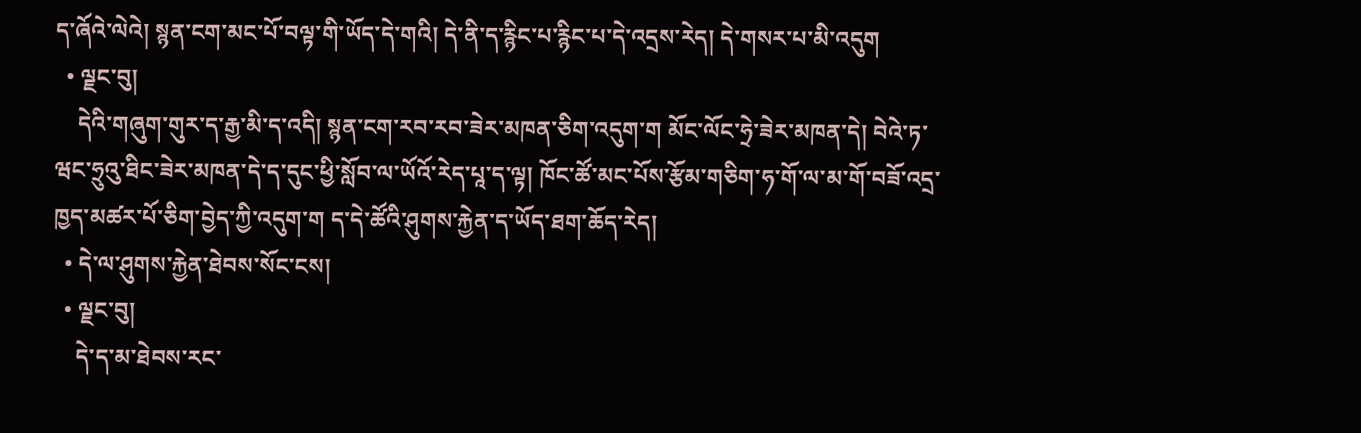ད་ཞོའེ་ལེའེ། སྙན་ངག་མང་པོ་བལྟ་གི་ཡོད་དེ་གའི། དེ་ནི་ད་རྙིང་པ་རྙིང་པ་དེ་འདྲས་རེད། དེ་གསར་པ་མི་འདུག
  • ལྗང་བུ།
    དེའི་གཞུག་གུར་ད་རྒྱ་མི་ད་འདི། སྙན་ངག་རབ་རབ་ཟེར་མཁན་ཅིག་འདུག་ག མོང་ལོང་ཧྲེ་ཟེར་མཁན་དེ། བེའེ་ཏ་ཝང་ཧྲུའུ་ཐིང་ཟེར་མཁན་དེ་ད་དུང་ཕྱི་སློབ་ལ་ཡོའོ་རེད་པཱ་ད་ལྟ། ཁོང་ཚོ་མང་པོས་རྩོམ་གཅིག་ཧ་གོ་ལ་མ་གོ་བཟོ་འདྲ་ཁྱད་མཚར་པོ་ཅིག་བྱེད་ཀྱི་འདུག་ག ད་དེ་ཚོའི་ཤུགས་རྐྱེན་ད་ཡོད་ཐག་ཆོད་རེད།
  • དེ་ལ་ཤུགས་རྐྱེན་ཐེབས་སོང་ངས།
  • ལྗང་བུ།
    དེ་ད་མ་ཐེབས་རང་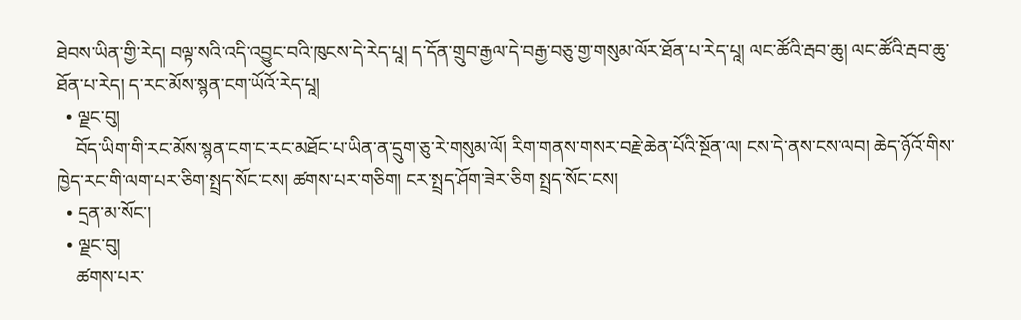ཐེབས་ཡིན་གྱི་རེད། བལྟ་སའི་འདི་འབྱུང་བའི་ཁུངས་དེ་རེད་པཱ། ད་དོན་གྲུབ་རྒྱལ་དེ་བརྒྱ་བཅུ་གྱ་གསུམ་ལོར་ཐོན་པ་རེད་པཱ། ལང་ཚོའི་རྦབ་ཆུ། ལང་ཚོའི་རྦབ་ཆུ་ཐོན་པ་རེད། ད་རང་མོས་སྙན་ངག་ཡོའོ་རེད་པཱ།
  • ལྗང་བུ།
    བོད་ཡིག་གི་རང་མོས་སྙན་ངག་ང་རང་མཐོང་པ་ཡིན་ན་དྲུག་ཅུ་རེ་གསུམ་ལོ། རིག་གནས་གསར་བརྗེ་ཆེན་པོའི་སྔོན་ལ། ངས་དེ་ནས་ངས་ལབ། ཆེད་ཉོའོ་གིས་ཁྱེད་རང་གི་ལག་པར་ཅིག་སྤྲད་སོང་ངས། ཚགས་པར་གཅིག། ངར་སྤྲད་ཤོག་ཟེར་ཅིག སྤྲད་སོང་ངས།
  • དྲན་མ་སོང་།
  • ལྗང་བུ།
    ཚགས་པར་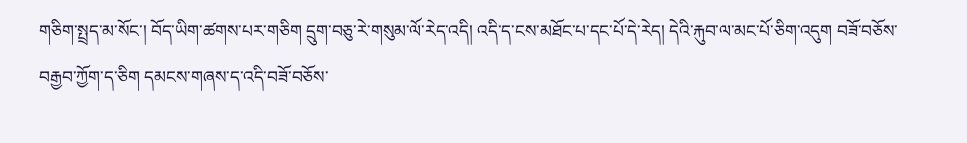གཅིག་སྤྲད་མ་སོང་། བོད་ཡིག་ཚགས་པར་གཅིག དྲུག་བཅུ་རེ་གསུམ་ལོ་རེད་འདི། འདི་ད་ངས་མཐོང་པ་དང་པོ་དེ་རེད། དེའི་རྐུབ་ལ་མང་པོ་ཅིག་འདུག བཟོ་བཅོས་བརྒྱབ་ཀྱོག་ད་ཅིག དམངས་གཞས་ད་འདི་བཟོ་བཅོས་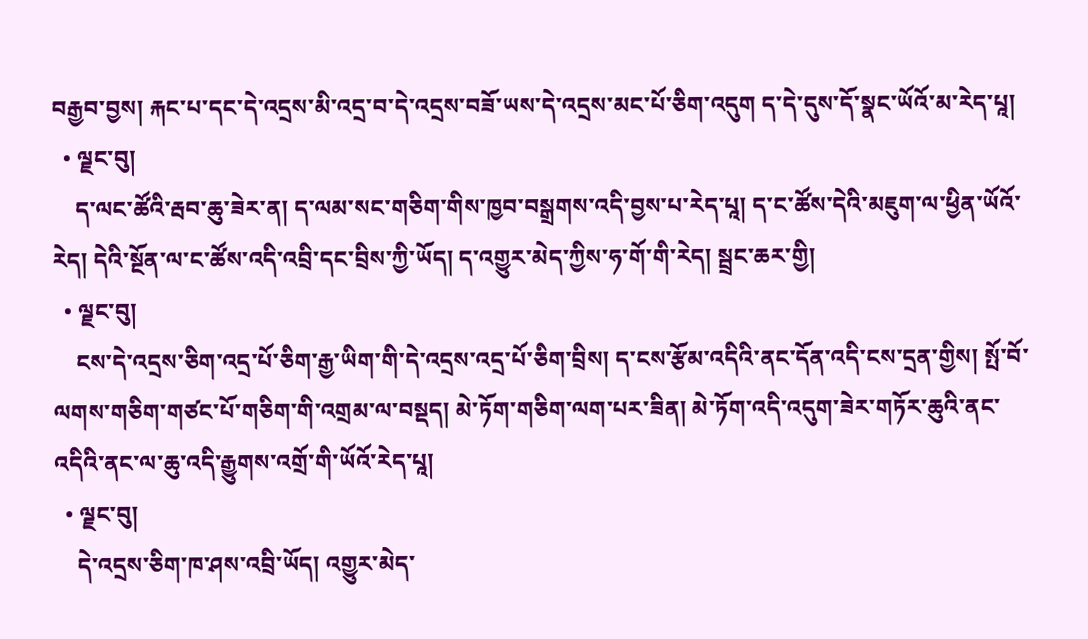བརྒྱབ་བྱས། རྐང་པ་དང་དེ་འདྲས་མི་འདྲ་བ་དེ་འདྲས་བཟོ་ཡས་དེ་འདྲས་མང་པོ་ཅིག་འདུག ད་དེ་དུས་དོ་སྣང་ཡོའོ་མ་རེད་པཱ།
  • ལྗང་བུ།
    ད་ལང་ཚོའི་རྦབ་ཆུ་ཟེར་ན། ད་ལམ་སང་གཅིག་གིས་ཁྱབ་བསྒྲགས་འདི་བྱས་པ་རེད་པཱ། ད་ང་ཚོས་དེའི་མཇུག་ལ་ཕྱིན་ཡོའོ་རེད། དེའི་སྔོན་ལ་ང་ཚོས་འདི་འབྲི་དང་བྲིས་ཀྱི་ཡོད། ད་འགྱུར་མེད་ཀྱིས་ཧ་གོ་གི་རེད། སྦྲང་ཆར་གྱི།
  • ལྗང་བུ།
    ངས་དེ་འདྲས་ཅིག་འདྲ་པོ་ཅིག་རྒྱ་ཡིག་གི་དེ་འདྲས་འདྲ་པོ་ཅིག་བྲིས། ད་ངས་རྩོམ་འདིའི་ནང་དོན་འདི་ངས་དྲན་གྱིས། སྤོ་བོ་ལགས་གཅིག་གཙང་པོ་གཅིག་གི་འགྲམ་ལ་བསྡད། མེ་ཏོག་གཅིག་ལག་པར་ཟིན། མེ་ཏོག་འདི་འདུག་ཟེར་གཏོར་ཆུའི་ནང་འདིའི་ནང་ལ་ཆུ་འདི་རྒྱུགས་འགྲོ་གི་ཡོའོ་རེད་པཱ།
  • ལྗང་བུ།
    དེ་འདྲས་ཅིག་ཁ་ཤས་འབྲི་ཡོད། འགྱུར་མེད་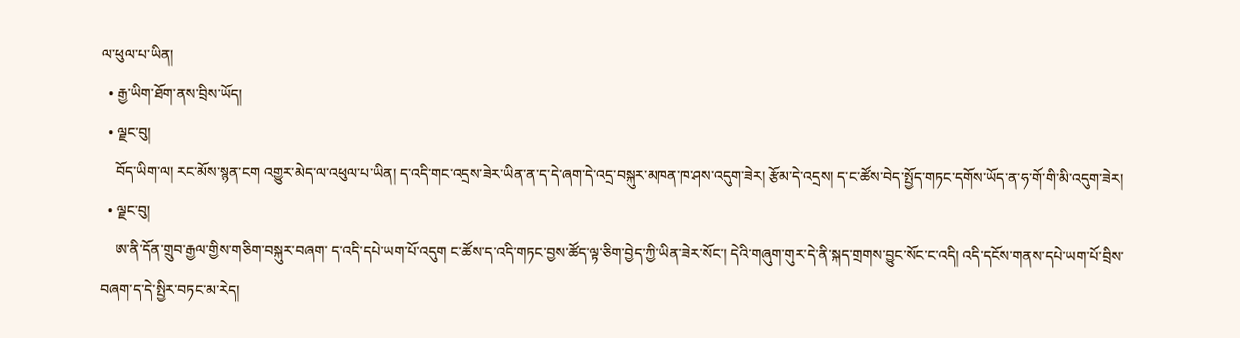ལ་ཕུལ་པ་ཡིན།
  • རྒྱ་ཡིག་ཐོག་ནས་བྲིས་ཡོད།
  • ལྗང་བུ།
    བོད་ཡིག་ལ། རང་མོས་སྙན་ངག འགྱུར་མེད་ལ་འཕུལ་པ་ཡིན། ད་འདི་གང་འདྲས་ཟེར་ཡིན་ན་ད་དེ་ཞག་དེ་འདྲ་བསྐུར་མཁན་ཁ་ཤས་འདུག་ཟེར། རྩོམ་དེ་འདྲས། ད་ང་ཚོས་བེད་སྤྱོད་གཏང་དགོས་ཡོད་ན་ཧ་གོ་གི་མི་འདུག་ཟེར།
  • ལྗང་བུ།
    ཨ་ནི་དོན་གྲུབ་རྒྱལ་གྱིས་གཅིག་བསྐུར་བཞག་ ད་འདི་དཔེ་ཡག་པོ་འདུག ང་ཚོས་ད་འདི་གཏང་བྱས་ཚོད་ལྟ་ཅིག་བྱེད་ཀྱི་ཡིན་ཟེར་སོང་། དེའི་གཞུག་གུར་དེ་ནི་སྐད་གྲགས་བྱུང་སོང་ང་འདི། འདི་དངོས་གནས་དཔེ་ཡག་པོ་བྲིས་བཞག་ད་དེ་སྤྱིར་བཏང་མ་རེད།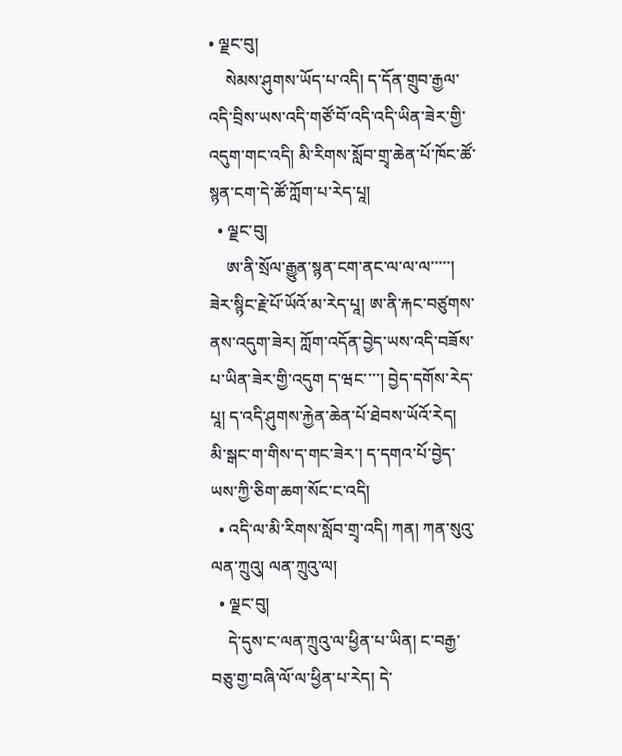• ལྗང་བུ།
    སེམས་ཤུགས་ཡོད་པ་འདི། ད་དོན་གྲུབ་རྒྱལ་འདི་བྲིས་ཡས་འདི་གཙོ་བོ་འདི་འདི་ཡིན་ཟེར་གྱི་འདུག་གང་འདི། མི་རིགས་སློབ་གྲྭ་ཆེན་པོ་ཁོང་ཚོ་སྙན་ངག་དེ་ཚོ་ཀློག་པ་རེད་པཱ།
  • ལྗང་བུ།
    ཨ་ནི་སྲོལ་རྒྱུན་སྙན་ངག་ནང་ལ་ལ་ལ་་་་་། ཟེར་སྙིང་རྗེ་པོ་ཡོའོ་མ་རེད་པཱ། ཨ་ནི་རྐང་བཙུགས་ནས་འདུག་ཟེར། ཀློག་འདོན་བྱེད་ཡས་འདི་བཟོས་པ་ཡིན་ཟེར་གྱི་འདུག ད་ཝང་་་་། བྱེད་དགོས་རེད་པཱ། ད་འདི་ཤུགས་རྐྱེན་ཆེན་པོ་ཐེབས་ཡོའོ་རེད། མི་སྒང་ག་གིས་ད་གང་ཟེར་། ད་དགའ་པོ་བྱེད་ཡས་ཀྱི་ཅིག་ཆག་སོང་ང་འདི།
  • འདི་ལ་མི་རིགས་སློབ་གྲྭ་འདི། ཀན། ཀན་སུའུ་ལན་ཀྲུའུ། ལན་ཀྲུའུ་ལ།
  • ལྗང་བུ།
    དེ་དུས་ང་ལན་ཀྲུའུ་ལ་ཕྱིན་པ་ཡིན། ང་བརྒྱ་བཅུ་གྱ་བཞི་ལོ་ལ་ཕྱིན་པ་རེད། དེ་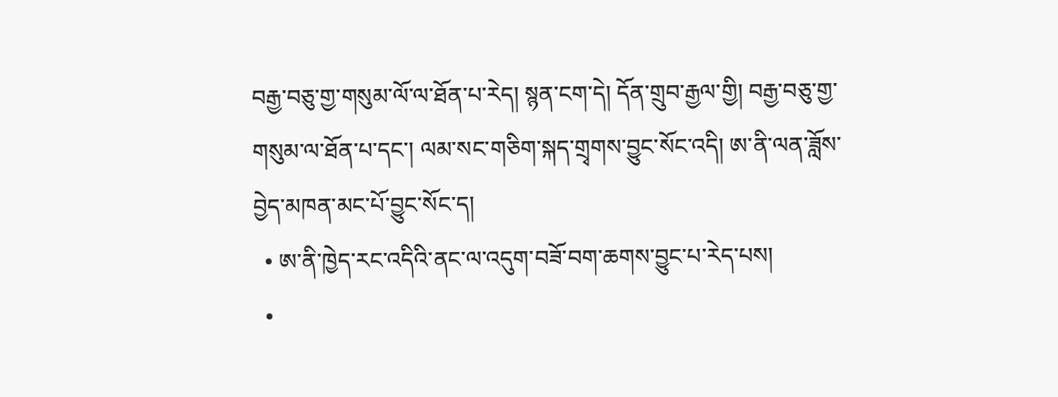བརྒྱ་བཅུ་གྱ་གསུམ་ལོ་ལ་ཐོན་པ་རེད། སྙན་ངག་དེ། དོན་གྲུབ་རྒྱལ་གྱི། བརྒྱ་བཅུ་གྱ་གསུམ་ལ་ཐོན་པ་དང་། ལམ་སང་གཅིག་སྐད་གྲྭགས་བྱུང་སོང་འདི། ཨ་ནི་ལན་ཟློས་བྱེད་མཁན་མང་པོ་བྱུང་སོང་ད།
  • ཨ་ནི་ཁྱེད་རང་འདིའི་ནང་ལ་འདུག་བཟོ་བག་ཆགས་བྱུང་པ་རེད་པས།
  •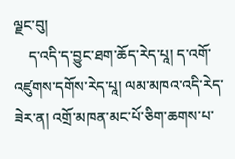ལྗང་བུ།
    ད་འདི་ད་བྱུང་ཐག་ཆོད་རེད་པཱ། ད་འགོ་འཛུགས་དགོས་རེད་པཱ། ལམ་མཁའ་འདི་རེད་ཟེར་ན། འགྲོ་མཁན་མང་པོ་ཅིག་ཆགས་པ་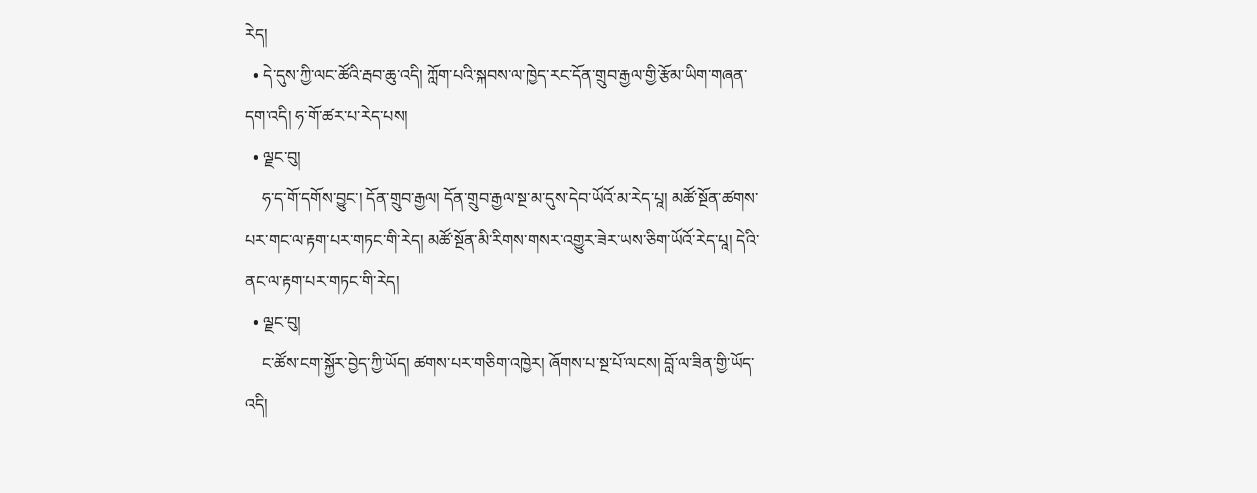རེད།
  • དེ་དུས་ཀྱི་ལང་ཚོའི་རྦབ་ཆུ་འདི། ཀློག་པའི་སྐབས་ལ་ཁྱེད་རང་དོན་གྲུབ་རྒྱལ་གྱི་རྩོམ་ཡིག་གཞན་དག་འདི། ཧ་གོ་ཚར་པ་རེད་པས།
  • ལྗང་བུ།
    ཧ་ད་གོ་དགོས་བྱུང་། དོན་གྲུབ་རྒྱལ། དོན་གྲུབ་རྒྱལ་སྔ་མ་དུས་དེབ་ཡོའོ་མ་རེད་པཱ། མཚོ་སྔོན་ཚགས་པར་གང་ལ་རྟག་པར་གཏང་གི་རེད། མཚོ་སྔོན་མི་རིགས་གསར་འགྱུར་ཟེར་ཡས་ཅིག་ཡོའོ་རེད་པཱ། དེའི་ནང་ལ་རྟག་པར་གཏང་གི་རེད།
  • ལྗང་བུ།
    ང་ཚོས་ངག་སྐྱོར་བྱེད་ཀྱི་ཡོད། ཚགས་པར་གཅིག་འཁྱེར། ཞོགས་པ་སྔ་པོ་ལངས། བློ་ལ་ཟིན་གྱི་ཡོད་འདི།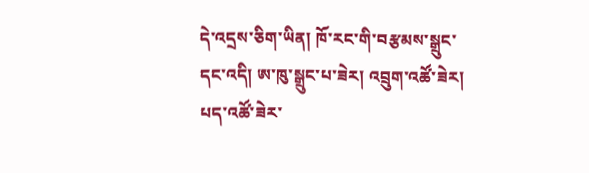དེ་འདྲས་ཅིག་ཡིན། ཁོ་རང་གི་བརྩམས་སྒྲུང་དང་འདི། ཨ་ཁུ་སྒྲུང་པ་ཟེར། འབྲུག་འཚོ་ཟེར། པད་འཚོ་ཟེར་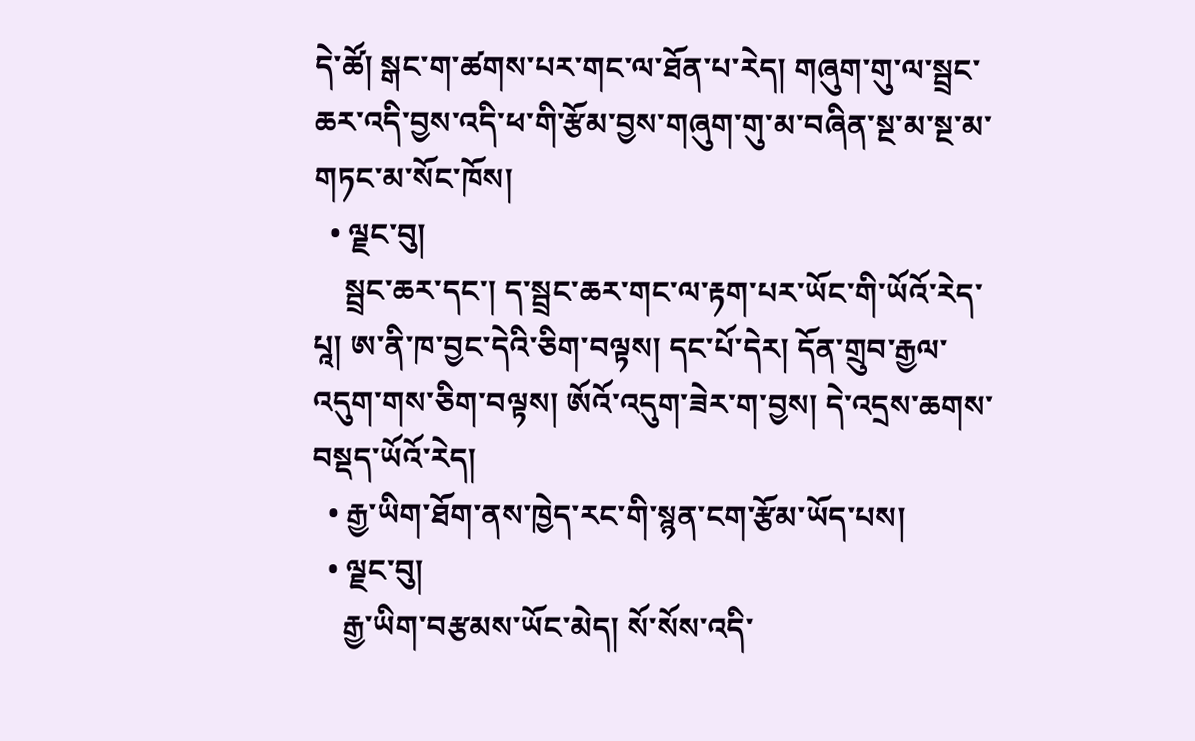དེ་ཚོ། སྒང་ག་ཚགས་པར་གང་ལ་ཐོན་པ་རེད། གཞུག་གུ་ལ་སྦྲང་ཆར་འདི་བྱས་འདི་ཕ་གི་རྩོམ་བྱས་གཞུག་གུ་མ་བཞིན་སྔ་མ་སྔ་མ་གཏང་མ་སོང་ཁོས།
  • ལྗང་བུ།
    སྦྲང་ཆར་དང་། ད་སྦྲང་ཆར་གང་ལ་རྟག་པར་ཡོང་གི་ཡོའོ་རེད་པཱ། ཨ་ནི་ཁ་བྱང་དེའི་ཅིག་བལྟས། དང་པོ་དེར། དོན་གྲུབ་རྒྱལ་འདུག་གས་ཅིག་བལྟས། ཨོའོ་འདུག་ཟེར་ག་བྱས། དེ་འདྲས་ཆགས་བསྡད་ཡོའོ་རེད།
  • རྒྱ་ཡིག་ཐོག་ནས་ཁྱེད་རང་གི་སྙན་ངག་རྩོམ་ཡོད་པས།
  • ལྗང་བུ།
    རྒྱ་ཡིག་བརྩམས་ཡོང་མེད། སོ་སོས་འདི་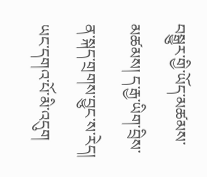བསྒྱུར་གྱི་ཡོད་མཚམས་མཚམས། ད་རྒྱ་ཡིག་བྲིས་ན་སྐད་གྲགས་བྱུང་ས་རེད། ཡང་དགའ་པོ་མི་འདུག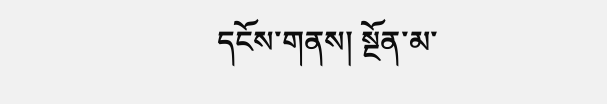དངོས་གནས། སྔོན་མ་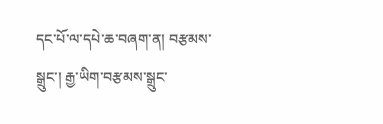དང་པོ་ལ་དཔེ་ཆ་བཞག་ན། བརྩམས་སྒྲུང་། རྒྱ་ཡིག་བརྩམས་སྒྲུང་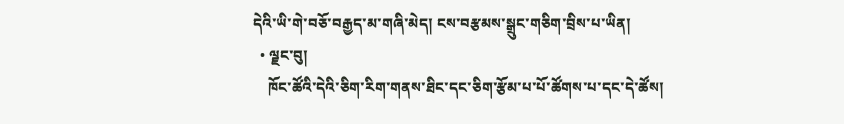དེའི་ཡི་གེ་བཅོ་བརྒྱད་མ་གཞི་མེད། ངས་བརྩམས་སྒྲུང་གཅིག་བྲིས་པ་ཡིན།
  • ལྗང་བུ།
    ཁོང་ཚོའི་དེའི་ཅིག་རིག་གནས་ཐིང་དང་ཅིག་རྩོམ་པ་པོ་ཚོགས་པ་དང་དེ་ཚོས།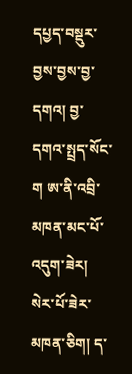དཔྱད་བསྡུར་བྱས་བྱས་བྱ་དགའ། བྱ་དགའ་སྤྲད་སོང་ག ཨ་ནི་འབྲི་མཁན་མང་པོ་འདུག་ཟེར། སེར་པོ་ཟེར་མཁན་ཅིག། ད་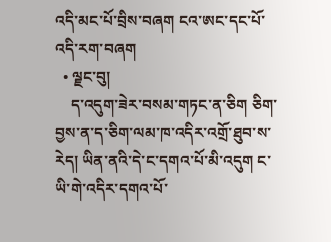འདི་མང་པོ་བྲིས་བཞག ངའ་ཨང་དང་པོ་འདི་རག་བཞག
  • ལྗང་བུ།
    ད་འདུག་ཟེར་བསམ་གཏང་ན་ཅིག ཅིག་བྱས་ན་ད་ཅིག་ལམ་ཁ་འདིར་འགྲོ་ཐུབ་ས་རེད། ཡིན་ནའི་དེ་ང་དགའ་པོ་མི་འདུག ང་ཡི་གེ་འདིར་དགའ་པོ་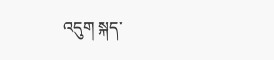འདུག སྐད་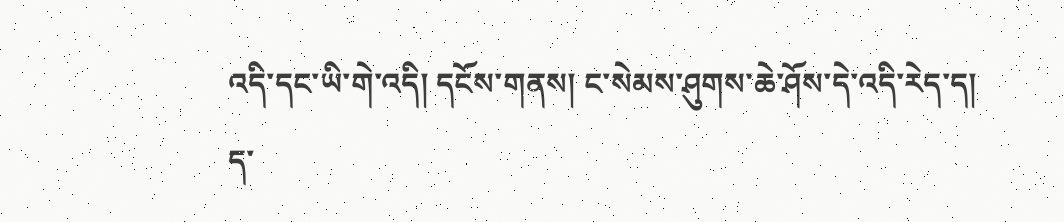འདི་དང་ཡི་གེ་འདི། དངོས་གནས། ང་སེམས་ཤུགས་ཆེ་ཤོས་དེ་འདི་རེད་ད། ད་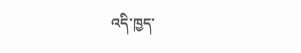འདི་ཁྱད་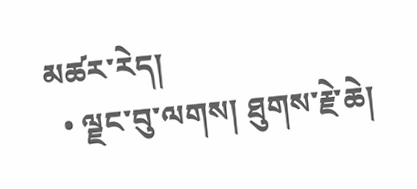མཚར་རེད།
  • ལྗང་བུ་ལགས། ཐུགས་རྗེ་ཆེ།